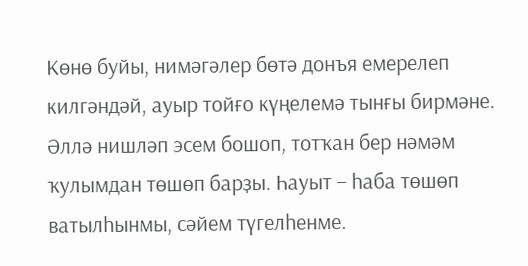Көнө буйы, нимәгәлер бөтә донъя емерелеп килгәндәй, ауыр тойғо күңелемә тынғы бирмәне. Әллә нишләп эсем бошоп, тотҡан бер нәмәм ҡулымдан төшөп барҙы. Һауыт – һаба төшөп ватылһынмы, сәйем түгелһенме.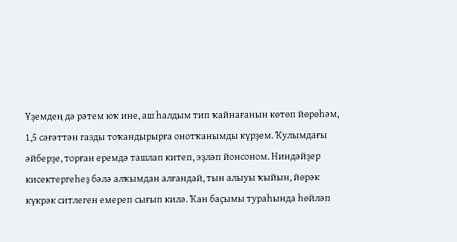Үҙемдең дә рәтем юҡ ине, аш һалдым тип ҡайнағанын көтөп йөрөһәм, 1,5 сәғәттән газды тоҡандырырға онотҡанымды күрҙем. Ҡулымдағы әйберҙе, торған еремдә ташлап китеп, эҙләп йонсоном. Ниндәйҙер кисектергеһеҙ бәлә алҡымдан алғандай, тын алыуы ҡыйын, йөрәк күкрәк ситлеген емереп сығып килә. Ҡан баҫымы тураһында һөйләп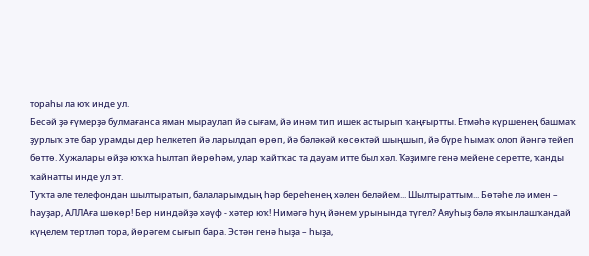тораһы ла юҡ инде ул.
Бесәй ҙә ғүмерҙә булмағанса яман мыраулап йә сығам, йә инәм тип ишек астырып ҡаңғыртты. Етмәһә күршенең башмаҡ ҙурлыҡ эте бар урамды дер һелкетеп йә ларылдап өрөп, йә бәләкәй көсөктәй шыңшып, йә бүре һымаҡ олоп йәнгә тейеп бөттө. Хужалары өйҙә юҡҡа һылтап йөрөһәм, улар ҡайтҡас та дауам итте был хәл. Ҡәҙимге генә мейене серетте, ҡанды ҡайнатты инде ул эт.
Туҡта әле телефондан шылтыратып, балаларымдың һәр береһенең хәлен беләйем... Шылтыраттым... Бөтәһе лә имен – һауҙар, АЛЛАға шөкөр! Бер ниндәйҙә хәүф - хәтер юҡ! Нимәгә һуң йәнем урынында түгел? Аяуһыҙ бәлә яҡынлашҡандай күңелем тертләп тора, йөрәгем сығып бара. Эстән генә һыҙа – һыҙа,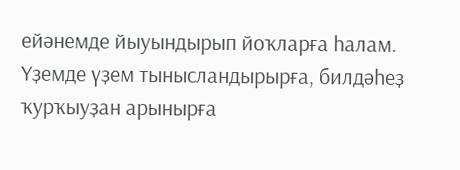ейәнемде йыуындырып йоҡларға һалам. Үҙемде үҙем тынысландырырға, билдәһеҙ ҡурҡыуҙан арынырға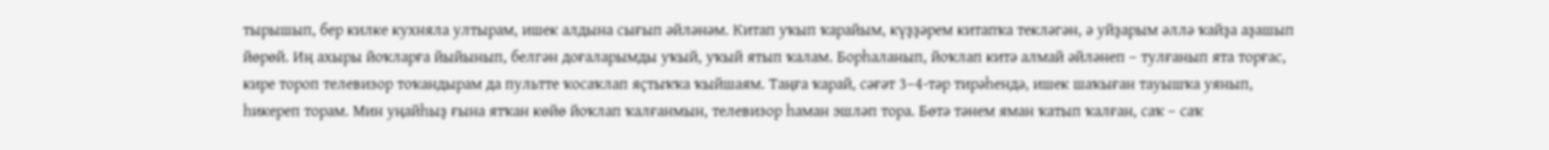тырышып, бер килке кухняла ултырам, ишек алдына сығып әйләнәм. Китап уҡып ҡарайым, күҙҙәрем китапҡа текләгән, ә уйҙарым әллә ҡайҙа аҙашып йөрөй. Иң ахыры йоҡларға йыйынып, белгән доғаларымды уҡый, уҡый ятып ҡалам. Борһаланып, йоҡлап китә алмай әйләнеп – тулғанып ята торғас, кире тороп телевизор тоҡандырам да пультте ҡосаҡлап яҫтыҡҡа ҡыйшаям. Таңға ҡарай, сәғәт 3–4-тәр тирәһендә, ишек шаҡыған тауышҡа уянып, һикереп торам. Мин уңайһыҙ ғына ятҡан көйө йоҡлап ҡалғанмын, телевизор һаман эшләп тора. Бөтә тәнем яман ҡатып ҡалған, саҡ – саҡ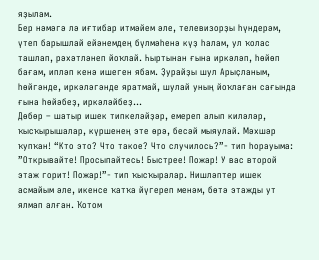яҙылам.
Бер нәмәгә лә иғтибар итмәйем әле, телевизорҙы һүндерәм, үтеп барышлай ейәнемдең бүлмәһенә күҙ һалам, ул ҡолас ташлап, рәхәтләнеп йоҡлай. Һыртынан ғына иркәләп, һөйөп бағам, ипләп кенә ишеген ябам. Ҙурайҙы шул Арыҫланым, һөйгәнде, иркәләгәнде яратмай, шулай уның йоҡлаған сағында ғына һөйәбеҙ, иркәләйбеҙ...
Дөбөр – шатыр ишек типкеләйҙәр, емереп алып киләләр, ҡысҡырышалар, күршенең эте өрә, бесәй мыяулай. Мәхшәр ҡупҡан! “Кто это? Что такое? Что случилось?”- тип һорауыма: ”Открывайте! Просыпайтесь! Быстрее! Пожар! У вас второй этаж горит! Пожар!”- тип ҡысҡыралар. Нишләптер ишек асмайым әле, икенсе ҡатҡа йүгереп менәм, бөтә этажды ут ялмап алған. Ҡотом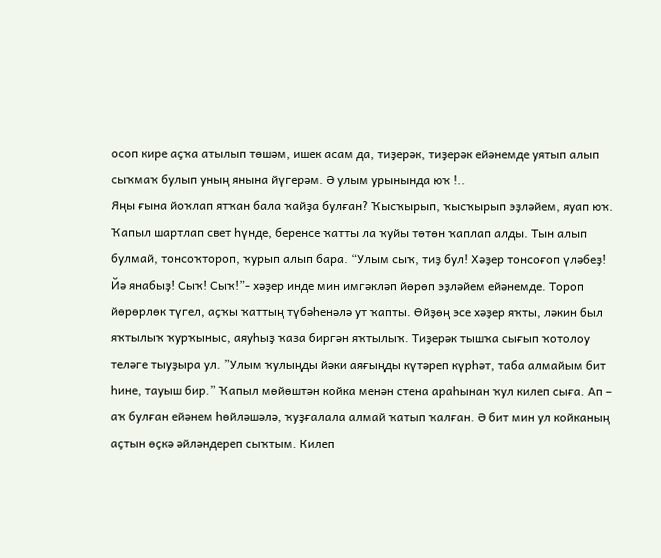осоп кире аҫҡа атылып төшәм, ишек асам да, тиҙерәк, тиҙерәк ейәнемде уятып алып сыҡмаҡ булып уның янына йүгерәм. Ә улым урынында юҡ !..
Яңы ғына йоҡлап ятҡан бала ҡайҙа булған? Ҡысҡырып, ҡысҡырып эҙләйем, яуап юҡ. Ҡапыл шартлап свет һүнде, беренсе ҡатты ла ҡуйы төтөн ҡаплап алды. Тын алып булмай, тонсоҡтороп, ҡурып алып бара. “Улым сыҡ, тиҙ бул! Хәҙер тонсоғоп үләбеҙ! Йә янабыҙ! Сыҡ! Сыҡ!”- хәҙер инде мин имгәкләп йөрөп эҙләйем ейәнемде. Тороп йөрөрлөк түгел, аҫҡы ҡаттың түбәһенәлә ут ҡапты. Өйҙөң эсе хәҙер яҡты, ләкин был яҡтылыҡ ҡурҡыныс, аяуһыҙ ҡаза биргән яҡтылыҡ. Тиҙерәк тышҡа сығып ҡотолоу теләге тыуҙыра ул. ”Улым ҡулыңды йәки аяғыңды күтәреп күрһәт, таба алмайым бит һине, тауыш бир.” Ҡапыл мөйөштән койка менән стена араһынан ҡул килеп сыға. Ап – аҡ булған ейәнем һөйләшәлә, ҡуҙғалала алмай ҡатып ҡалған. Ә бит мин ул койканың аҫтын өҫкә әйләндереп сыҡтым. Килеп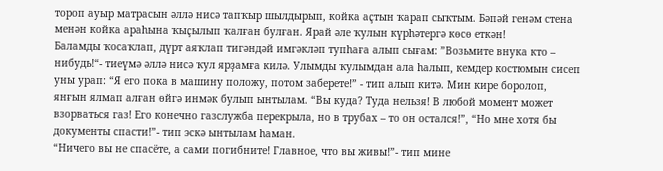тороп ауыр матрасын әллә нисә тапҡыр шылдырып, койка аҫтын ҡарап сыҡтым. Бәпәй генәм стена менән койка араһына ҡыҫылып ҡалған булған. Ярай әле ҡулын күрһәтергә көсө еткән!
Баламды ҡосаҡлап, дүрт аяҡлап тигәндәй имгәкләп тупһаға алып сығам: ”Возьмите внука кто – нибудь!“- тиеүмә әллә нисә ҡул ярҙамға килә. Улымды ҡулымдан ала һалып, кемдер костюмын сисеп уны урап: “Я его пока в машину положу, потом заберете!” - тип алып китә. Мин кире боролоп, янғын ялмап алған өйгә инмәк булып ынтылам. “Вы куда? Туда нельзя! В любой момент может взорваться газ! Его конечно газслужба перекрыла, но в трубах – то он остался!”, “Но мне хотя бы документы спасти!”- тип эскә ынтылам һаман.
“Ничего вы не спасёте, а сами погибните! Главное, что вы живы!”- тип мине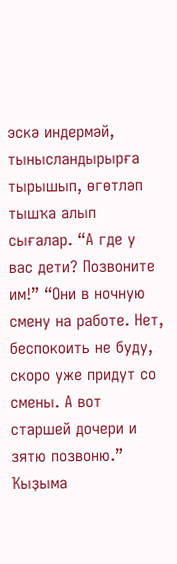эскә индермәй, тынысландырырға тырышып, өгөтләп тышҡа алып сығалар. “А где у вас дети? Позвоните им!” “Они в ночную смену на работе. Нет, беспокоить не буду, скоро уже придут со смены. А вот старшей дочери и зятю позвоню.”
Ҡыҙыма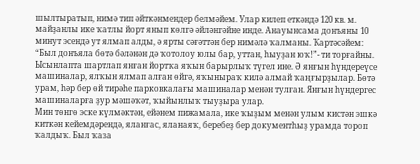шылтыратып, нимә тип әйткәнмендер белмәйем. Улар килеп еткәндә 120 кв. м. майҙанлы ике ҡатлы йорт янып көлгә әйләнгәйне инде. Анауынсама донъяны 10 минут эсендә ут ялмап алды, ә ярты сәғәттән бер нимәлә ҡалманы. Ҡартәсәйем: “Был донъяла бөтә бәләнән дә ҡотолоу юлы бар, уттан, һыуҙан юҡ!”- ти торғайны. Ысынлапта шартлап янған йортҡа яҡын барырлыҡ түгел ине. Ә янғын һүндереүсе машиналар, ялҡын ялмап алған өйгә, яҡыныраҡ килә алмай ҡаңғырҙылар. Бөтә урам, һәр бер өй тирәһе парковкалағы машиналар менән тулған. Янғын һүндергес машиналарға ҙур мәшәҡәт, ҡыйынлыҡ тыуҙыра улар.
Мин төнгө эске күлмәктән, ейәнем пижамала, ике ҡыҙым менән улым кистән эшкә киткән кейемдәрендә, яланғас, яланаяҡ, беребеҙ бер документһыҙ урамда тороп ҡалдыҡ. Был ҡаза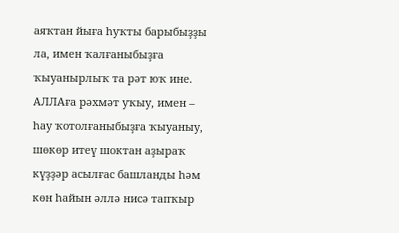аяҡтан йыға һуҡты барыбыҙҙы ла, имен ҡалғаныбыҙға ҡыуанырлыҡ та рәт юҡ ине. АЛЛАға рәхмәт уҡыу, имен – һау ҡотолғаныбыҙға ҡыуаныу, шөкөр итеү шоктан аҙыраҡ күҙҙәр асылғас башланды һәм көн һайын әллә нисә тапҡыр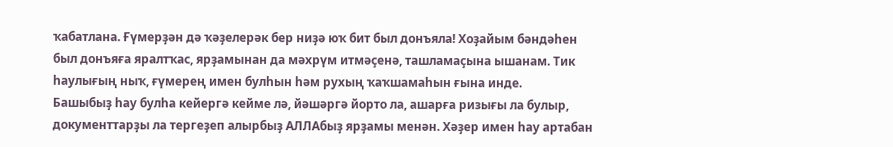ҡабатлана. Ғүмерҙән дә ҡәҙелерәк бер ниҙә юҡ бит был донъяла! Хоҙайым бәндәһен был донъяға яралтҡас, ярҙамынан да мәхрүм итмәҫенә, ташламаҫына ышанам. Тик һаулығың ныҡ, ғүмерең имен булһын һәм рухың ҡаҡшамаһын ғына инде.
Башыбыҙ һау булһа кейергә кейме лә, йәшәргә йорто ла, ашарға ризығы ла булыр, документтарҙы ла тергеҙеп алырбыҙ АЛЛАбыҙ ярҙамы менән. Хәҙер имен һау артабан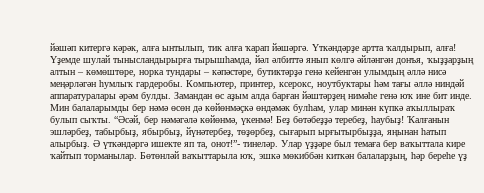йәшәп китергә кәрәк, алға ынтылып, тик алға ҡарап йәшәргә. Үткәндәрҙе артта ҡалдырып, алға!
Үҙемде шулай тынысландырырға тырышһамда, йәл әлбиттә янып көлгә әйләнгән донъя, ҡыҙҙарҙың алтын – көмөштөре, норка тундары – кәпәстәре, бутиктәрҙә генә кейенгән улымдың әллә нисә меңәрләгән һумлыҡ гардеробы. Компьютер, принтер, ксерокс, ноутбуктары һәм тағы әллә ниндәй аппаратуралары әрәм булды. Замандан өс аҙым алда барған йәштәрҙең нимәһе генә юҡ ине бит инде. Мин балаларымды бер нәмә өсөн дә көйөнмәҫкә өндәмәк булһам, улар минән күпкә аҡыллыраҡ булып сыҡты. “Әсәй, бер нәмәгәлә көйөнмә, үкенмә! Беҙ бөтәбеҙҙә теребеҙ, һаубыҙ! Ҡалғанын эшләрбеҙ, табырбыҙ, ябырбыҙ, йүнәтербеҙ, төҙөрбеҙ, сығарып ырғытырбыҙҙа, яңынан һатып алырбыҙ. Ә үткәндәргә ишекте яп та, онот!”- тинеләр. Улар үҙҙәре был темаға бер ваҡыттала кире ҡайтып торманылар. Бөтөнләй ваҡыттарыла юҡ, эшкә мөкиббән киткән балаларҙың, һәр береһе үҙ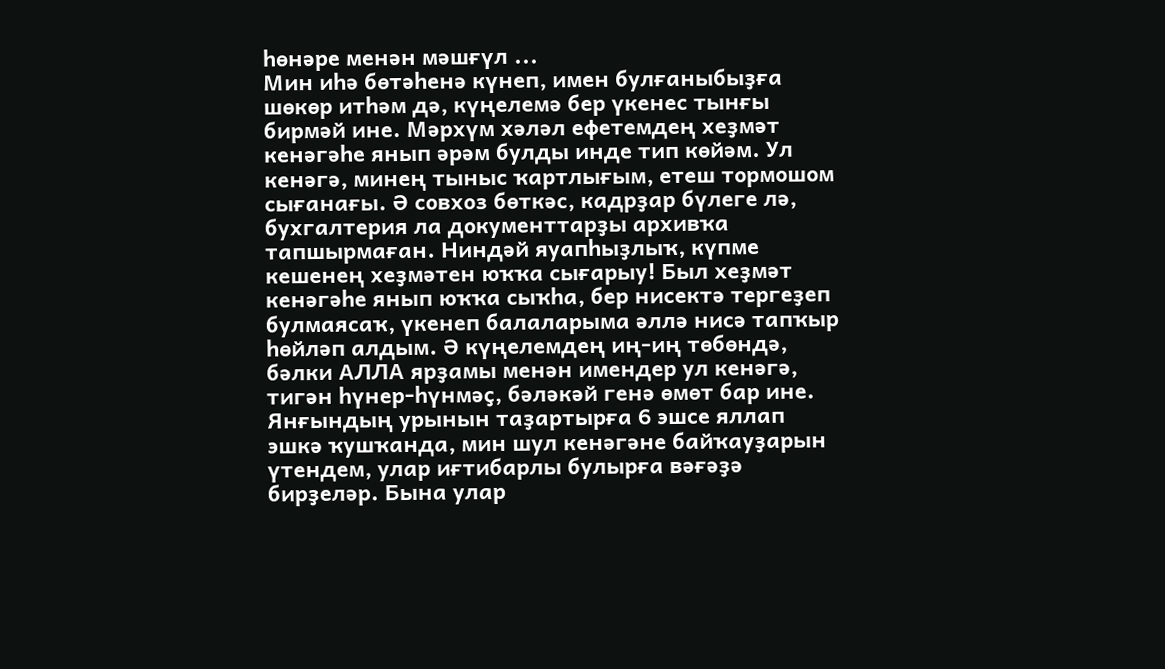һөнәре менән мәшғүл ...
Мин иһә бөтәһенә күнеп, имен булғаныбыҙға шөкөр итһәм дә, күңелемә бер үкенес тынғы бирмәй ине. Мәрхүм хәләл ефетемдең хеҙмәт кенәгәһе янып әрәм булды инде тип көйәм. Ул кенәгә, минең тыныс ҡартлығым, етеш тормошом сығанағы. Ә совхоз бөткәс, кадрҙар бүлеге лә, бухгалтерия ла документтарҙы архивҡа тапшырмаған. Ниндәй яуапһыҙлыҡ, күпме кешенең хеҙмәтен юҡҡа сығарыу! Был хеҙмәт кенәгәһе янып юҡҡа сыҡһа, бер нисектә тергеҙеп булмаясаҡ, үкенеп балаларыма әллә нисә тапҡыр һөйләп алдым. Ә күңелемдең иң-иң төбөндә, бәлки АЛЛА ярҙамы менән имендер ул кенәгә, тигән һүнер-һүнмәҫ, бәләкәй генә өмөт бар ине.
Янғындың урынын таҙартырға 6 эшсе яллап эшкә ҡушҡанда, мин шул кенәгәне байҡауҙарын үтендем, улар иғтибарлы булырға вәғәҙә бирҙеләр. Бына улар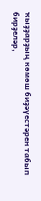ҡыҙҙарҙың көмөш биҙәүестәрен табып бирҙеләр,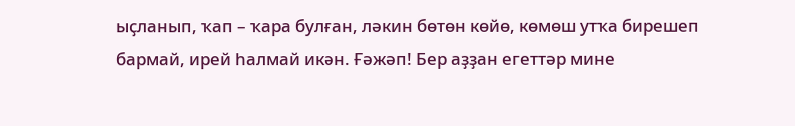ыҫланып, ҡап – ҡара булған, ләкин бөтөн көйө, көмөш утҡа бирешеп бармай, ирей һалмай икән. Ғәжәп! Бер аҙҙан егеттәр мине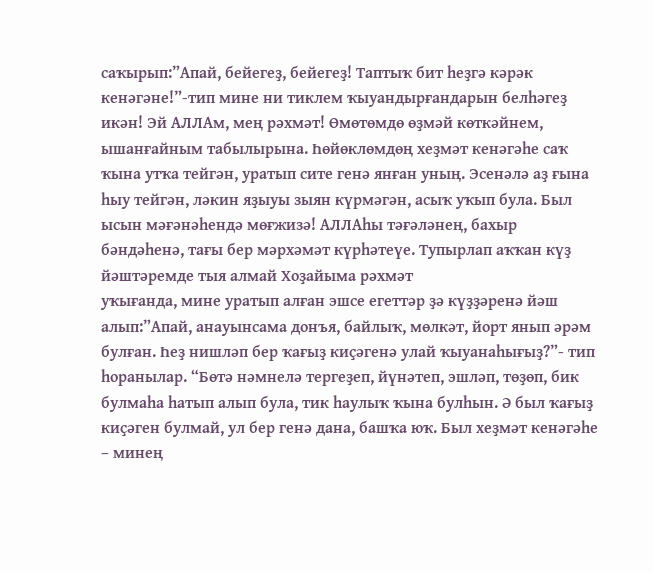саҡырып:”Апай, бейегеҙ, бейегеҙ! Таптыҡ бит һеҙгә кәрәк кенәгәне!”-тип мине ни тиклем ҡыуандырғандарын белһәгеҙ икән! Эй АЛЛАм, мең рәхмәт! Өмөтөмдө өҙмәй көткәйнем, ышанғайным табылырына. Һөйөклөмдөң хеҙмәт кенәгәһе саҡ ҡына утҡа тейгән, уратып сите генә янған уның. Эсенәлә аҙ ғына һыу тейгән, ләкин яҙыуы зыян күрмәгән, асыҡ уҡып була. Был ысын мәғәнәһендә мөғжизә! АЛЛАһы тәғәләнең, бахыр бәндәһенә, тағы бер мәрхәмәт күрһәтеүе. Тупырлап аҡҡан күҙ йәштәремде тыя алмай Хоҙайыма рәхмәт
уҡығанда, мине уратып алған эшсе егеттәр ҙә күҙҙәренә йәш алып:”Апай, анауынсама донъя, байлыҡ, мөлкәт, йорт янып әрәм булған. Һеҙ нишләп бер ҡағыҙ киҫәгенә улай ҡыуанаһығыҙ?”- тип һоранылар. “Бөтә нәмнелә тергеҙеп, йүнәтеп, эшләп, төҙөп, бик булмаһа һатып алып була, тик һаулыҡ ҡына булһын. Ә был ҡағыҙ киҫәген булмай, ул бер генә дана, башҡа юҡ. Был хеҙмәт кенәгәһе – минең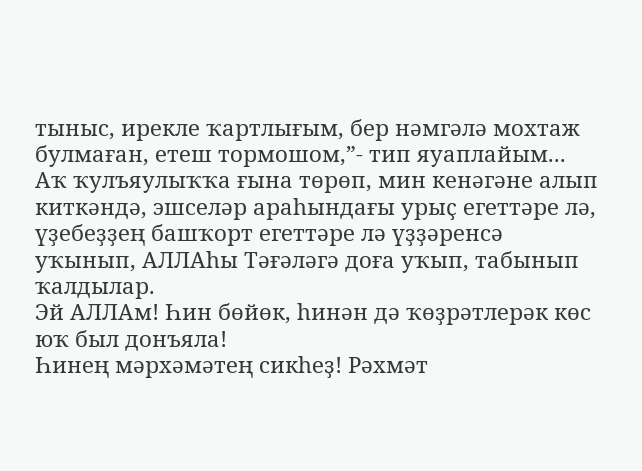тыныс, ирекле ҡартлығым, бер нәмгәлә мохтаж булмаған, етеш тормошом,”- тип яуаплайым...
Аҡ ҡулъяулыҡҡа ғына төрөп, мин кенәгәне алып киткәндә, эшселәр араһындағы урыҫ егеттәре лә, үҙебеҙҙең башҡорт егеттәре лә үҙҙәренсә уҡынып, АЛЛАһы Тәғәләгә доға уҡып, табынып ҡалдылар.
Эй АЛЛАм! Һин бөйөк, һинән дә ҡөҙрәтлерәк көс юҡ был донъяла!
Һинең мәрхәмәтең сикһеҙ! Рәхмәт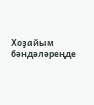Хоҙайым бәндәләреңде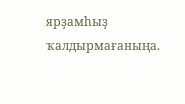ярҙамһыҙ ҡалдырмағаныңа.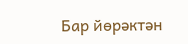Бар йөрәктән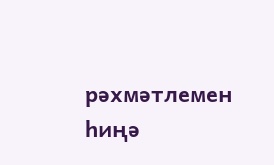рәхмәтлемен һиңә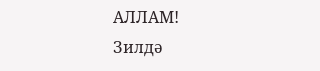АЛЛАМ!
Зилдә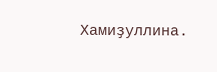Хамиҙуллина.